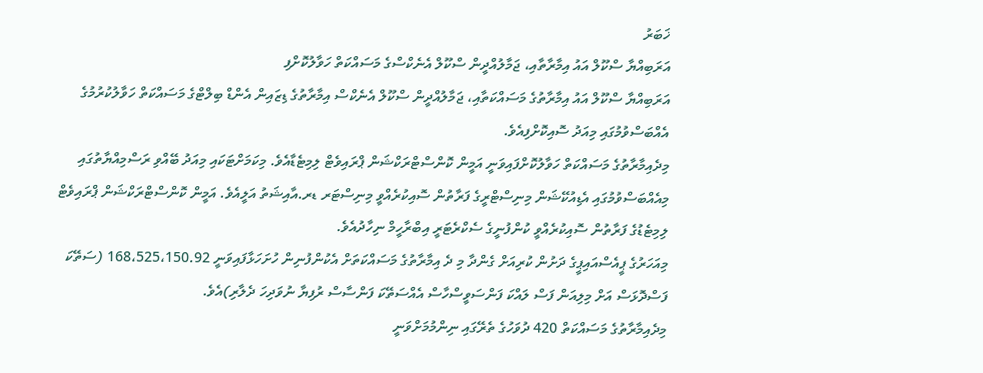ޚަބަރު
އަރަބިއްޔާ ސްކޫލް އައު އިމާރާތާއި، ޖަމާލުއްދީން ސްކޫލް އެނެކްސްގެ މަސައްކަތް ހަވާލުކޮށްފި
އަރަބިއްޔާ ސްކޫލް އައު އިމާރާތުގެ މަސައްކަތާއި، ޖަމާލުއްދީން ސްކޫލް އެނެކްސް އިމާރާތުގެ ޑިޒައިން އެންޑް ބިލްޓްގެ މަސައްކަތް ހަވާލުކުރުމުގެ އެއްބަސްވުމުގައި މިއަދު ސޮއިކޮށްފިއެވެ.
މިދެއިމާރާތުގެ މަސައްކަތް ހަވާލުކޮށްފައިވަނީ އަމީން ކޮންސްޓްރަކްޝަން ޕްރައިވެޓް ލިމިޓެޑާއެވެ. މިކަމަށްޓަކައި މިއަދު ބޭއްވި ރަސްމިއްޔާތުގައި މިއެއްބަސްވުމުގައި އެޑިއުކޭޝަން މިނިސްޓްރީގެ ފަރާތުން ސޮއިކުރެއްވީ މިނިސްޓަރ ޑރ.އާއިޝަތު އަލީއެވެ. އަމީން ކޮންސްޓްރަކްޝަން ޕްރައިވެޓް ލިމިޓެޑުގެ ފަރާތުން ސޮއިކުރެއްވީ ކުންފުނީގެ ސެކްރެޓަރީ އިބްރާހީމް ނިހާދުއެވެ.
މިއަހަރުގެ ޕީއެސްއައިޕީގެ ދަށުން ކުރިއަށް ގެންދާ މި ދެ އިމާރާތުގެ މަސައްކަތަށް އެކުންފުނިން ހުށަހަޅާފައިވަނީ 168،525،150.92 (ސަތޭކަ ފަސްދޮޅަސް އަށް މިލިއަން ފަސް ލައްކަ ފަންސަވީސްހާސް އެއްސަތޭކަ ފަންސާސް ރުފިޔާ ނުވަދިހަ ދެލާރި)އެވެ.
މިދެއިމާރާތުގެ މަސައްކަތް 420 ދުވަހުގެ ތެރޭގައި ނިންމުމަށްވަނީ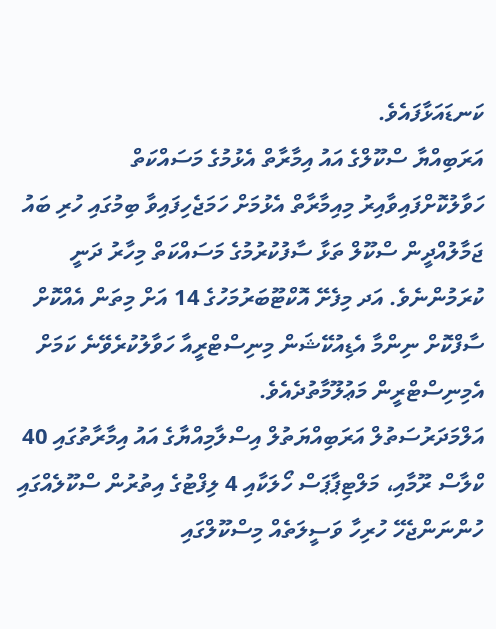ކަނޑައަޅާފައެވެ.
އަރަބިއްޔާ ސްކޫލްގެ އައު އިމާރާތް އެޅުމުގެ މަސައްކަތް ހަވާލުކޮށްފައިވާއިރު މިއިމާރާތް އެޅުމަށް ހަމަޖެހިފައިވާ ބިމުގައި ހުރި ބައު ޖަމާލުއްދީން ސްކޫލް ތަޅާ ސާފުކުރުމުގެ މަސައްކަތް މިހާރު ދަނީ ކުރަމުންނެވެ. އަދ މިފެށޭ އޮކްޓޫބަރުމަހުގެ 14 އަށް މިތަން އެއްކޮށް ސާފްކޮށް ނިންމާ އެޑިއުކޭޝަން މިނިސްޓްރީއާ ހަވާލުކުރެވޭނެ ކަމަށް އެމިނިސްޓްރީން މަޢުލޫމާތުދެއެވެ.
އަލްމަދަރުސަތުލް އަރަބިއްޔަތުލް އިސްލާމިއްޔާގެ އައު އިމާރާތުގައި 40 ކްލާސް ރޫމާއި، މަލްޓިޕާޕަސް ހޯލަކާއި 4 ލިފްޓުގެ އިތުރުން ސްކޫލެއްގައި ހުންނަންޖެހޭ ހުރިހާ ވަސީލަތެއް މިސްކޫލްގައި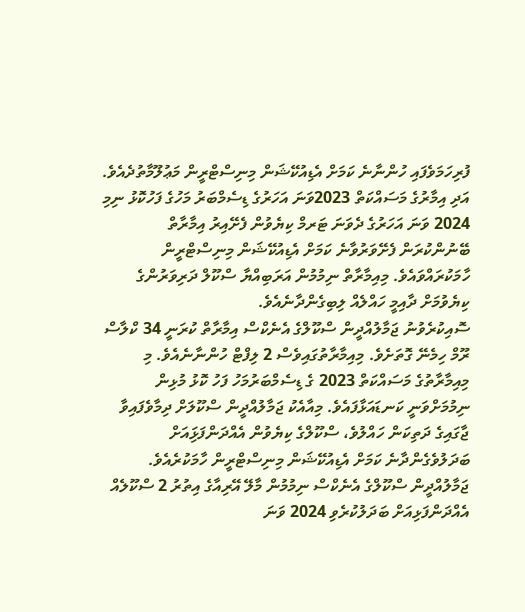ފުރިހަމަވެފައި ހުންނާނެ ކަމަށް އެޑިއުކޭޝަން މިނިސްޓްރީން މަޢުލޫމާތުދެއެވެ. އަދި އިމާރުގެ މަސައްކަތް 2023ވަނަ އަހަރުގެ ޑިސެމްބަރު މަހުގެ ފަހުކޮޅު ނިމި 2024 ވަނަ އަހަރުގެ ދެވަނަ ޓަރމް ކިޔެވުން ފެށޭއިރު އިމާރާތް ބޭނުންކުރަން ފެށޭވަރުވާނެ ކަމަށް އެޑިއުކޭޝަން މިނިސްޓްރީން ހާމަކުރައްވައެވެ. މިއިމާރާތް ނިމުމުން އަރަބިއްޔާ ސްކޫލް ދަރިވަރުންގެ ކިޔެވުމަށް ދާއިމީ ހައްލެއް ލިބިގެންދާނެއެވެ.
ސޮއިކުރެވުނު ޖަމާލުއްދީން ސްކޫލްގެ އެނެކްސް އިމާރާތް ކުރަނީ 34 ކްލާސް ރޫމް ހިމެނޭ ގޮތަށެވެ. މިއިމާރާތުގައިވެސް 2 ލިފްޓް ހުންނާނެއެވެ. މި މިއިމާރާތުގެ މަސައްކަތް 2023 ގެ ޑިސެމްބަރުމަހު ފަހު ކޮޅު މުޅިން ނިމުމަށްވަނީ ކަނޑައަޅާފައެވެ. މިއާއެކު ޖަމާލުއްދީން ސްކޫލަށް ދިމާވެފައިވާ ޖާގައިގެ ދަތިކަން ހައްލުވެ، ސްކޫލްގެ ކިޔެވުން އެއްދަންފަޅިައަށް ބަދަލުވެގެންދާނެ ކަމަށް އެޑިއުކޭޝަން މިނިސްޓްރީން ހާމަކުރެއެވެ. ޖަމާލުއްދީން ސްކޫލްގެ އެނެކްސް ނިމުމުން މާލޭ އޭރިއާގެ އިތުރު 2 ސްކޫލެއް އެއްދަންފަޅިއަށް ބަދަލުކުރެވި 2024 ވަނަ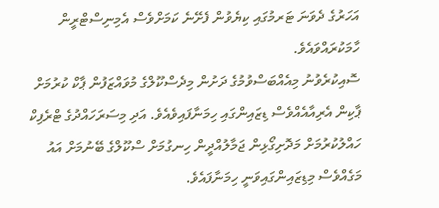އަހަރުގެ ދެވަނަ ޓަރމުގައި ކިޔެވުން ފެށޭނެ ކަމަށްވެސް އެމިނިސްޓްރީން ހާމަކުރައްވައެވެ.
ސޮއިކުރެވުނު މިއެއްބަސްވުމުގެ ދަށުން މިދެސްކޫލްގެ މުވައްޒަފުން ޕާކް ކުރުމަށް ޕާކިން އެރިއާއެއްވެސް ޑިޒައިންގައި ހިމަނާފައިވެއެވެ. އަދި މިސަރަހައްދުގެ ޓްރެފިކް ހައްލުކުރުމަށް މަދޮށިގޯޅިން ޖަމާލުއްދީން ހިނގުމަށް ސްކޫލްގެ ބޭނުމަށް އައު މަގެއްވެސް މިޑިޒައިންގައިވަނީ ހިމަނާފައެވެ.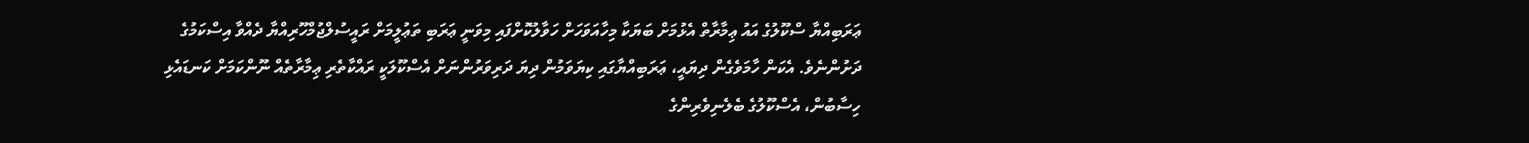ޢަރަބިއްޔާ ސްކޫލުގެ އައު ޢިމާރާތް އެޅުމަށް ބަޔަކާ މިހާއަވަހަށް ހަވާލުކޮށްފައި މިވަނީ ޢަރަބި ތަޢުލީމަށް ރައީސުލްޖުމްހޫރިއްޔާ ދެއްވާ އިސްކަމުގެ ދަށުންނެވެ. އެކަން ހާމަވެގެން ދިޔައީ، ޢަރަބިއްޔާގައި ކިޔަވަމުން ދިޔަ ދަރިވަރުންނަށް އެސްކޫލަކީ ރައްކާތެރި ޢިމާރާތެއް ނޫންކަމަށް ކަނޑައެޅި ހިސާބުން، އެސްކޫލުގެ ބެލެނިވެރިންގެ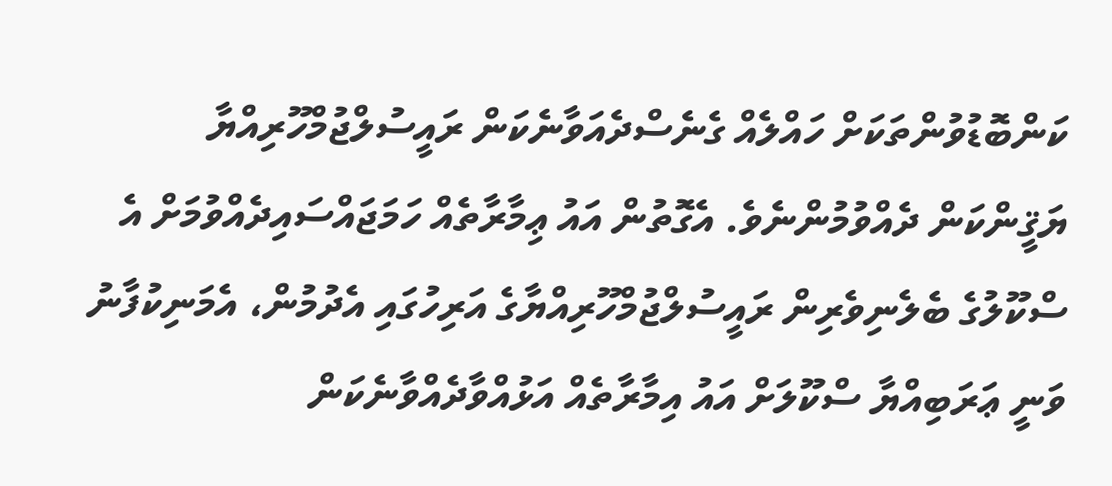ކަންބޮޑުވުންތަކަށް ހައްލެއް ގެނެސްދެއަވާނެކަން ރައީސުލްޖުމްހޫރިއްޔާ ޔަޤީންކަން ދެއްވުމުންނެވެ. އެގޮތުން އައު ޢިމާރާތެއް ހަމަޖައްސައިދެއްވުމަށް އެ ސްކޫލުގެ ބެލެނިވެރިން ރައީސުލްޖުމްހޫރިއްޔާގެ އަރިހުގައި އެދުމުން، އެމަނިކުފާނު ވަނީ ޢަރަބިއްޔާ ސްކޫލަށް އައު އިމާރާތެއް އަޅުއްވާދެއްވާނެކަން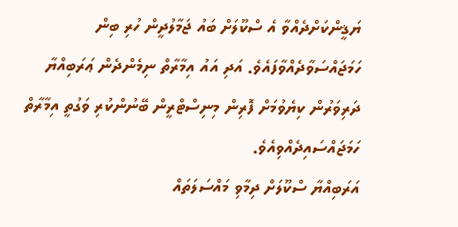ޔަޤީންކަށްދެއްވާ އެ ސްކޫލަށް ބައު ޖަމާލުދީން ހުރި ބިން ހަމަޖައްސަވާދެއްވާފައެވެ. އަދި އައު އިމާރާތް ނިމެންދެން ޢަރަބިއްޔާ ދަރިވަރުން ކިޔެވުމަށް ފޮރިން މިނިސްޓްރީން ބޭނުންކުރި ވަގުތީ އިމާރާތް ހަމަޖައްސައިދެއްވިއެވެ.
އަރަބިއްޔާ ސްކޫލަށް ދިމާވި މައްސަލަތައް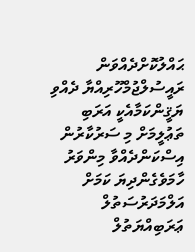ޙައްލުކޮށްދެއްވަން ރައީސުލްޖުމްހޫރިއްޔާ ދެއްވި ޔަޤީންކަމާއެކީ އަރަބި ތަޢުލީމަށް މި ސަރުކާރުން އިސްކަންދެއްވާ މިންވަރު ހާމަވެގެންދިޔަ ކަމަށް އަލްމަދަރުސަތުލް ޢަރަބިއްޔަތުލް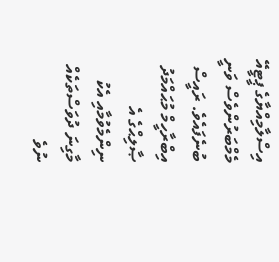އިސްލާމިއްޔާގެ ޕީޓީއޭ މެމްބަރުންވެސް ވަނީ ބުނެފައެވެ. ރައީސް އިބްރާހީމް މުޙައްމަދު ޞާލިޙްގެ އެ ނިންމެވުމާއި އެކު މާގިނަ ދުވަސްތަކެއް ނުވެ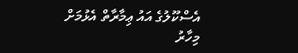އެސްކޫލުގެ އައު ޢިމާރާތް އެޅުމަށް މިހާރު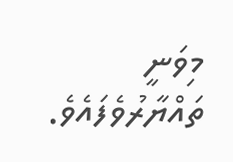މިވަނީ ތައްޔާރުވެފައެވެ.